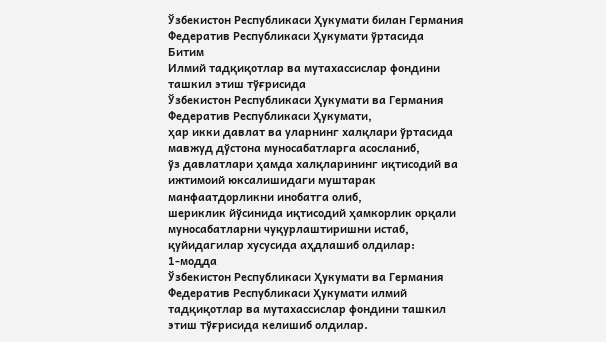Ўзбекистон Республикаси Ҳукумати билан Германия Федератив Республикаси Ҳукумати ўртасида
Битим
Илмий тадқиқотлар ва мутахассислар фондини ташкил этиш тўғрисида
Ўзбекистон Республикаси Ҳукумати ва Германия Федератив Республикаси Ҳукумати,
ҳар икки давлат ва уларнинг халқлари ўртасида мавжуд дўстона муносабатларга асосланиб,
ўз давлатлари ҳамда халқларининг иқтисодий ва ижтимоий юксалишидаги муштарак манфаатдорликни инобатга олиб,
шериклик йўсинида иқтисодий ҳамкорлик орқали муносабатларни чуқурлаштиришни истаб,
қуйидагилар хусусида аҳдлашиб олдилар:
1-модда
Ўзбекистон Республикаси Ҳукумати ва Германия Федератив Республикаси Ҳукумати илмий тадқиқотлар ва мутахассислар фондини ташкил этиш тўғрисида келишиб олдилар.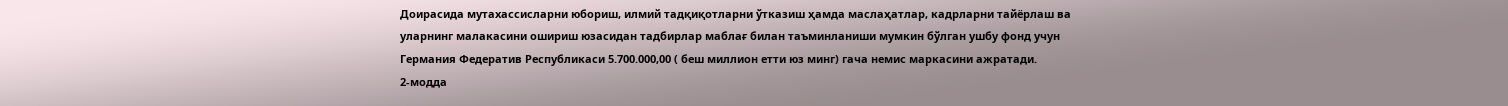Доирасида мутахассисларни юбориш, илмий тадқиқотларни ўтказиш ҳамда маслаҳатлар, кадрларни тайёрлаш ва уларнинг малакасини ошириш юзасидан тадбирлар маблағ билан таъминланиши мумкин бўлган ушбу фонд учун Германия Федератив Республикаси 5.700.000,00 ( беш миллион етти юз минг) гача немис маркасини ажратади.
2-модда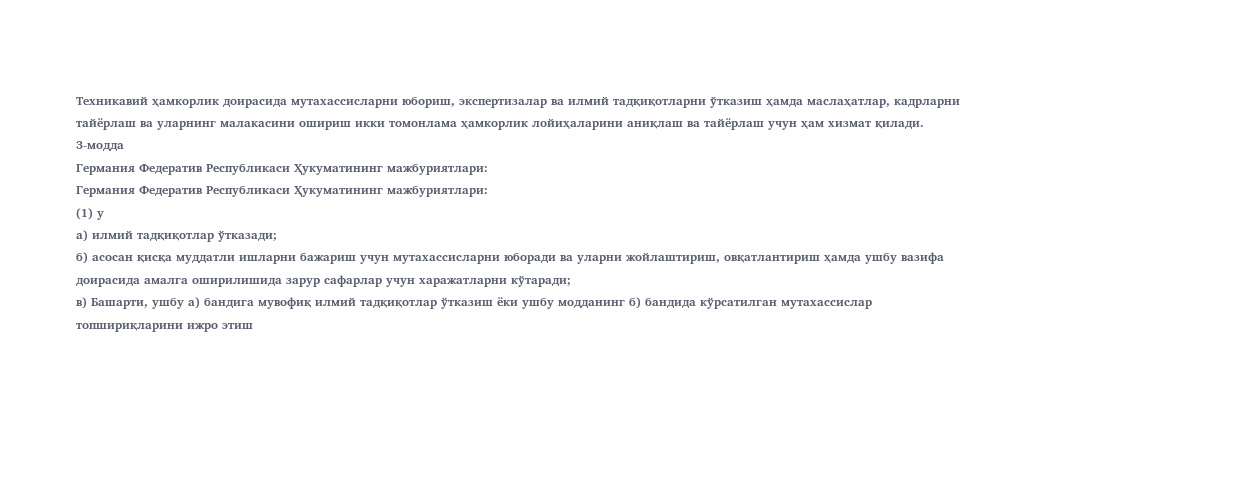Техникавий ҳамкорлик доирасида мутахассисларни юбориш, экспертизалар ва илмий тадқиқотларни ўтказиш ҳамда маслаҳатлар, кадрларни тайёрлаш ва уларнинг малакасини ошириш икки томонлама ҳамкорлик лойиҳаларини аниқлаш ва тайёрлаш учун ҳам хизмат қилади.
3-модда
Германия Федератив Республикаси Ҳукуматининг мажбуриятлари:
Германия Федератив Республикаси Ҳукуматининг мажбуриятлари:
(1) у
а) илмий тадқиқотлар ўтказади;
б) асосан қисқа муддатли ишларни бажариш учун мутахассисларни юборади ва уларни жойлаштириш, овқатлантириш ҳамда ушбу вазифа доирасида амалга оширилишида зарур сафарлар учун харажатларни кўтаради;
в) Башарти, ушбу а) бандига мувофиқ илмий тадқиқотлар ўтказиш ёки ушбу модданинг б) бандида кўрсатилган мутахассислар топшириқларини ижро этиш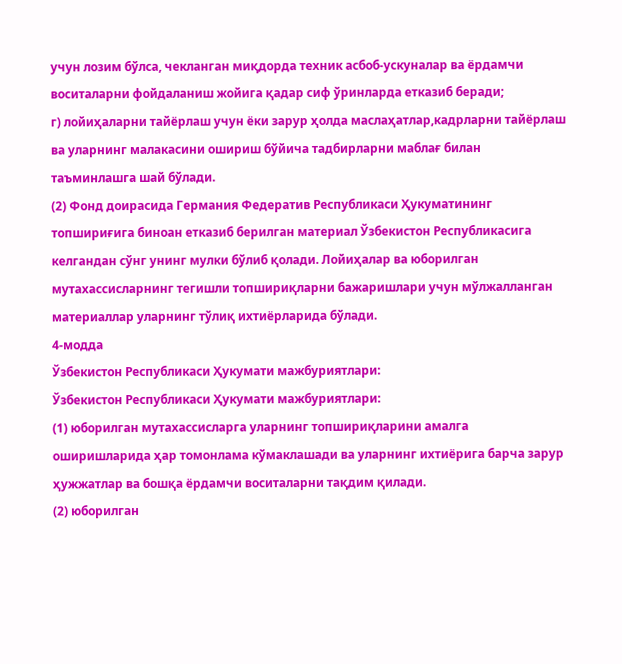учун лозим бўлса, чекланган миқдорда техник асбоб-ускуналар ва ёрдамчи воситаларни фойдаланиш жойига қадар сиф ўринларда етказиб беради;
г) лойиҳаларни тайёрлаш учун ёки зарур ҳолда маслаҳатлар,кадрларни тайёрлаш ва уларнинг малакасини ошириш бўйича тадбирларни маблағ билан таъминлашга шай бўлади.
(2) Фонд доирасида Германия Федератив Республикаси Ҳукуматининг топшириғига биноан етказиб берилган материал Ўзбекистон Республикасига келгандан сўнг унинг мулки бўлиб қолади. Лойиҳалар ва юборилган мутахассисларнинг тегишли топшириқларни бажаришлари учун мўлжалланган материаллар уларнинг тўлиқ ихтиёрларида бўлади.
4-модда
Ўзбекистон Республикаси Ҳукумати мажбуриятлари:
Ўзбекистон Республикаси Ҳукумати мажбуриятлари:
(1) юборилган мутахассисларга уларнинг топшириқларини амалга оширишларида ҳар томонлама кўмаклашади ва уларнинг ихтиёрига барча зарур ҳужжатлар ва бошқа ёрдамчи воситаларни тақдим қилади.
(2) юборилган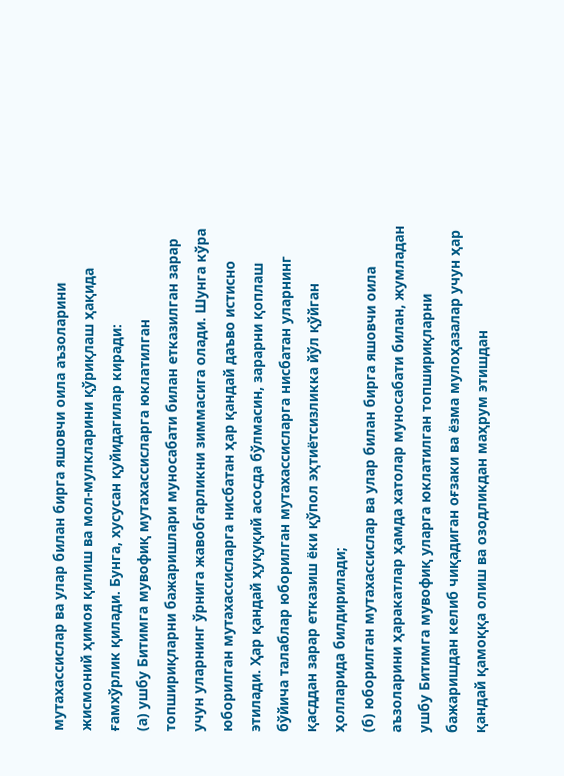мутахассислар ва улар билан бирга яшовчи оила аъзоларини жисмоний ҳимоя қилиш ва мол-мулкларини қўриқлаш ҳақида ғамхўрлик қилади. Бунга, хусусан қуйидагилар киради:
(а) ушбу Битимга мувофиқ мутахассисларга юклатилган топшириқларни бажаришлари муносабати билан етказилган зарар учун уларнинг ўрнига жавобгарликни зиммасига олади. Шунга кўра юборилган мутахассисларга нисбатан ҳар қандай даъво истисно этилади. Ҳар қандай ҳуқуқий асосда бўлмасин, зарарни қоплаш бўйича талаблар юборилган мутахассисларга нисбатан уларнинг қасддан зарар етказиш ёки қўпол эҳтиётсизликка йўл қўйган ҳолларида билдирилади;
(б) юборилган мутахассислар ва улар билан бирга яшовчи оила аъзоларини ҳаракатлар ҳамда хатолар муносабати билан, жумладан ушбу Битимга мувофиқ уларга юклатилган топшириқларни бажаришдан келиб чиқадиган оғзаки ва ёзма мулоҳазалар учун ҳар қандай қамоққа олиш ва озодликдан маҳрум этишдан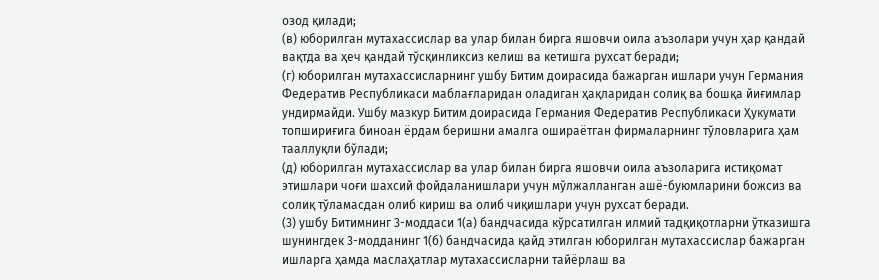озод қилади;
(в) юборилган мутахассислар ва улар билан бирга яшовчи оила аъзолари учун ҳар қандай вақтда ва ҳеч қандай тўсқинликсиз келиш ва кетишга рухсат беради;
(г) юборилган мутахассисларнинг ушбу Битим доирасида бажарган ишлари учун Германия Федератив Республикаси маблағларидан оладиган ҳақларидан солиқ ва бошқа йиғимлар ундирмайди. Ушбу мазкур Битим доирасида Германия Федератив Республикаси Ҳукумати топшириғига биноан ёрдам беришни амалга ошираётган фирмаларнинг тўловларига ҳам тааллуқли бўлади;
(д) юборилган мутахассислар ва улар билан бирга яшовчи оила аъзоларига истиқомат этишлари чоғи шахсий фойдаланишлари учун мўлжалланган ашё-буюмларини божсиз ва солиқ тўламасдан олиб кириш ва олиб чиқишлари учун рухсат беради.
(3) ушбу Битимнинг 3-моддаси 1(а) бандчасида кўрсатилган илмий тадқиқотларни ўтказишга шунингдек 3-модданинг 1(б) бандчасида қайд этилган юборилган мутахассислар бажарган ишларга ҳамда маслаҳатлар мутахассисларни тайёрлаш ва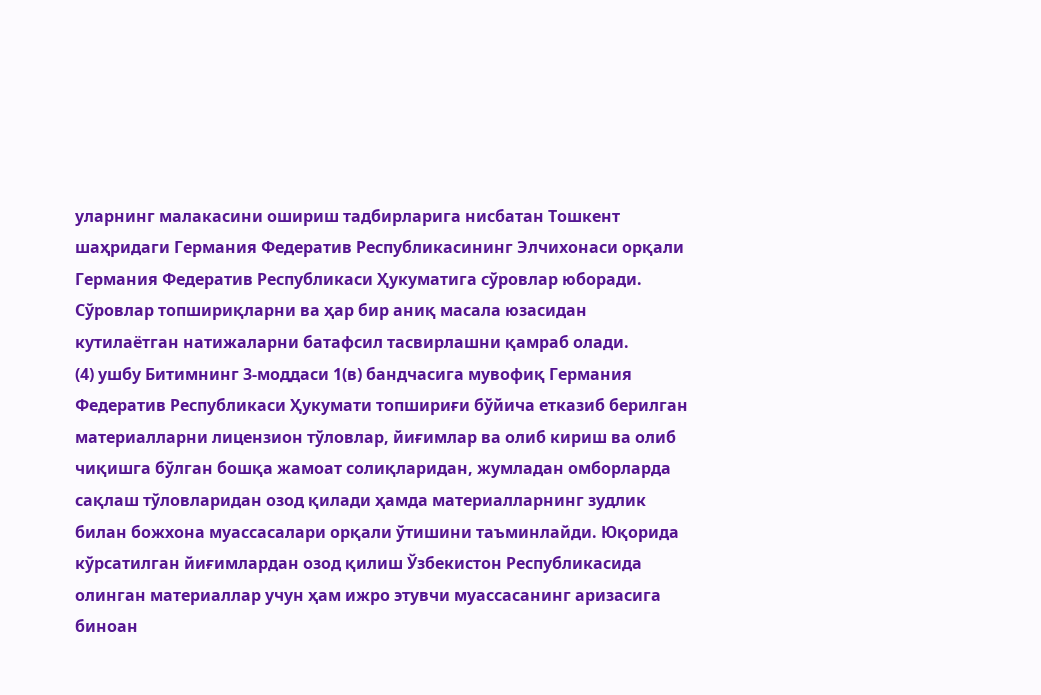уларнинг малакасини ошириш тадбирларига нисбатан Тошкент шаҳридаги Германия Федератив Республикасининг Элчихонаси орқали Германия Федератив Республикаси Ҳукуматига сўровлар юборади. Сўровлар топшириқларни ва ҳар бир аниқ масала юзасидан кутилаётган натижаларни батафсил тасвирлашни қамраб олади.
(4) ушбу Битимнинг 3-моддаси 1(в) бандчасига мувофиқ Германия Федератив Республикаси Ҳукумати топшириғи бўйича етказиб берилган материалларни лицензион тўловлар, йиғимлар ва олиб кириш ва олиб чиқишга бўлган бошқа жамоат солиқларидан, жумладан омборларда сақлаш тўловларидан озод қилади ҳамда материалларнинг зудлик билан божхона муассасалари орқали ўтишини таъминлайди. Юқорида кўрсатилган йиғимлардан озод қилиш Ўзбекистон Республикасида олинган материаллар учун ҳам ижро этувчи муассасанинг аризасига биноан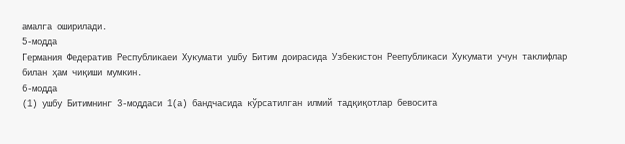амалга оширилади.
5-модда
Германия Федератив Республикаеи Хукумати ушбу Битим доирасида Узбекистон Реепубликаси Хукумати учун таклифлар билан ҳам чиқиши мумкин.
6-модда
(1) ушбу Битимнинг 3-моддаси 1(а) бандчасида кўрсатилган илмий тадқиқотлар бевосита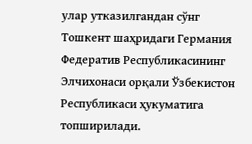улар утказилгандан сўнг Тошкент шаҳридаги Германия Федератив Республикасининг Элчихонаси орқали Ўзбекистон Республикаси ҳукуматига топширилади.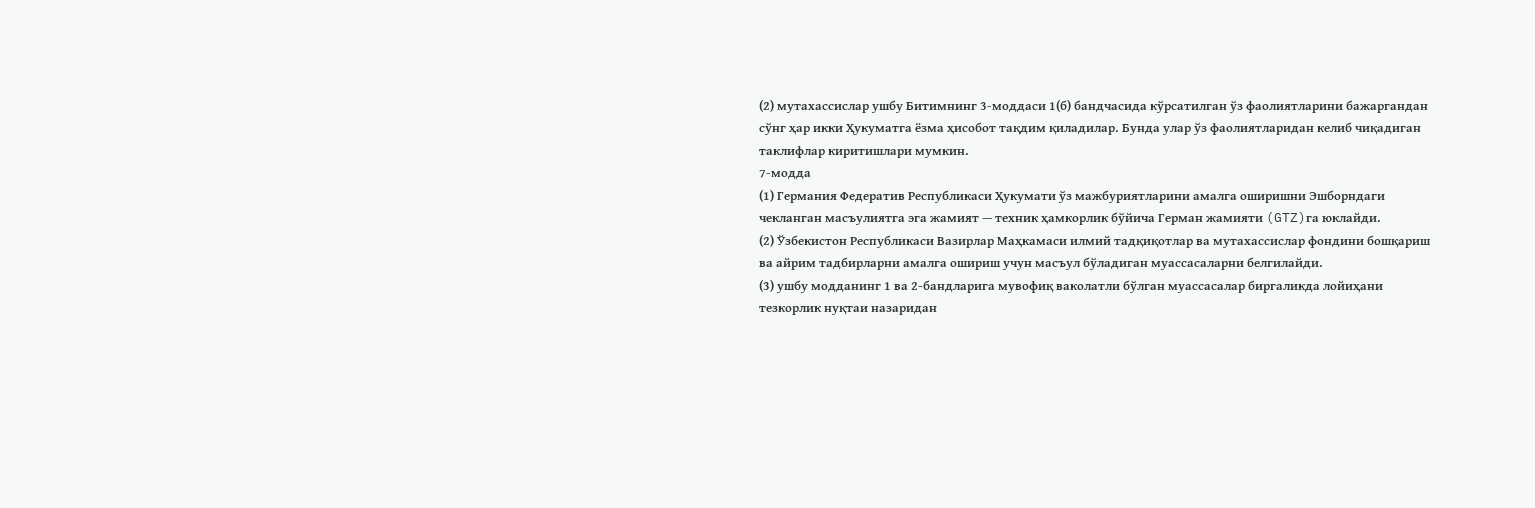(2) мутахассислар ушбу Битимнинг 3-моддаси 1(б) бандчасида кўрсатилган ўз фаолиятларини бажаргандан сўнг ҳар икки Ҳукуматга ёзма ҳисобот тақдим қиладилар. Бунда улар ўз фаолиятларидан келиб чиқадиган таклифлар киритишлари мумкин.
7-модда
(1) Германия Федератив Республикаси Ҳукумати ўз мажбуриятларини амалга оширишни Эшборндаги чекланган масъулиятга эга жамият — техник ҳамкорлик бўйича Герман жамияти (GTZ)га юклайди.
(2) Ўзбекистон Республикаси Вазирлар Маҳкамаси илмий тадқиқотлар ва мутахассислар фондини бошқариш ва айрим тадбирларни амалга ошириш учун масъул бўладиган муассасаларни белгилайди.
(3) ушбу модданинг 1 ва 2-бандларига мувофиқ ваколатли бўлган муассасалар биргаликда лойиҳани тезкорлик нуқтаи назаридан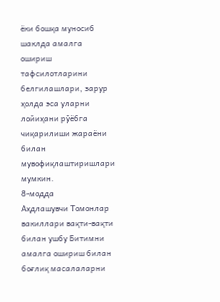ёки бошқа муносиб шаклда амалга ошириш тафсилотларини белгилашлари, зарур ҳолда эса уларни лойиҳани рўёбга чиқарилиши жараёни билан мувофиқлаштиришлари мумкин.
8-модда
Аҳдлашувчи Томонлар вакиллари вақти-вақти билан ушбу Битимни амалга ошириш билан боғлиқ масалаларни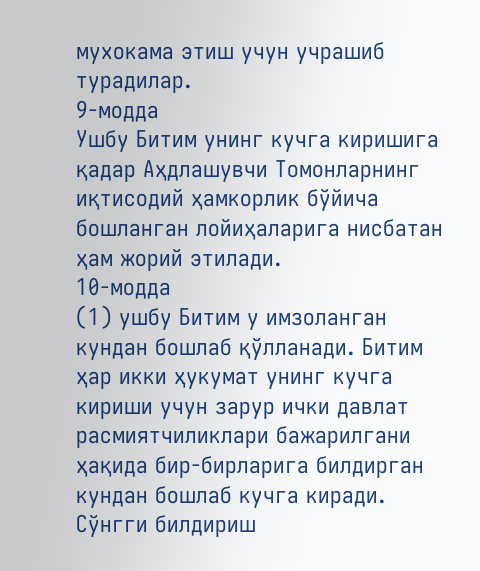мухокама этиш учун учрашиб турадилар.
9-модда
Ушбу Битим унинг кучга киришига қадар Аҳдлашувчи Томонларнинг иқтисодий ҳамкорлик бўйича бошланган лойиҳаларига нисбатан ҳам жорий этилади.
10-модда
(1) ушбу Битим у имзоланган кундан бошлаб қўлланади. Битим ҳар икки ҳукумат унинг кучга кириши учун зарур ички давлат расмиятчиликлари бажарилгани ҳақида бир-бирларига билдирган кундан бошлаб кучга киради. Сўнгги билдириш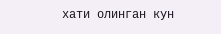хати олинган кун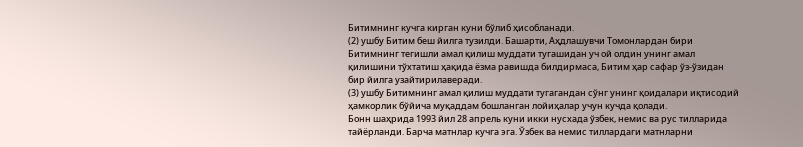Битимнинг кучга кирган куни бўлиб ҳисобланади.
(2) ушбу Битим беш йилга тузилди. Башарти, Аҳдлашувчи Томонлардан бири Битимнинг тегишли амал қилиш муддати тугашидан уч ой олдин унинг амал қилишини тўхтатиш ҳақида ёзма равишда билдирмаса, Битим ҳар сафар ўз-ўзидан бир йилга узайтирилаверади.
(3) ушбу Битимнинг амал қилиш муддати тугагандан сўнг унинг қоидалари иқтисодий ҳамкорлик бўйича муқаддам бошланган лойиҳалар учун кучда қолади.
Бонн шаҳрида 1993 йил 28 апрель куни икки нусхада ўзбек, немис ва рус тилларида тайёрланди. Барча матнлар кучга эга. Ўзбек ва немис тиллардаги матнларни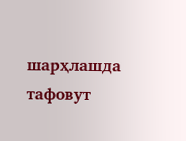шарҳлашда тафовут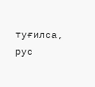туғилса, рус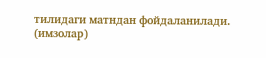тилидаги матндан фойдаланилади.
(имзолар)